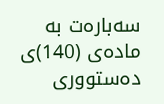سەبارەت بە مادەی (140)ی دەستووری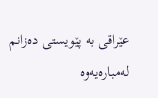عێراقی بە پێویستی دەزانم لەمبارەیەوە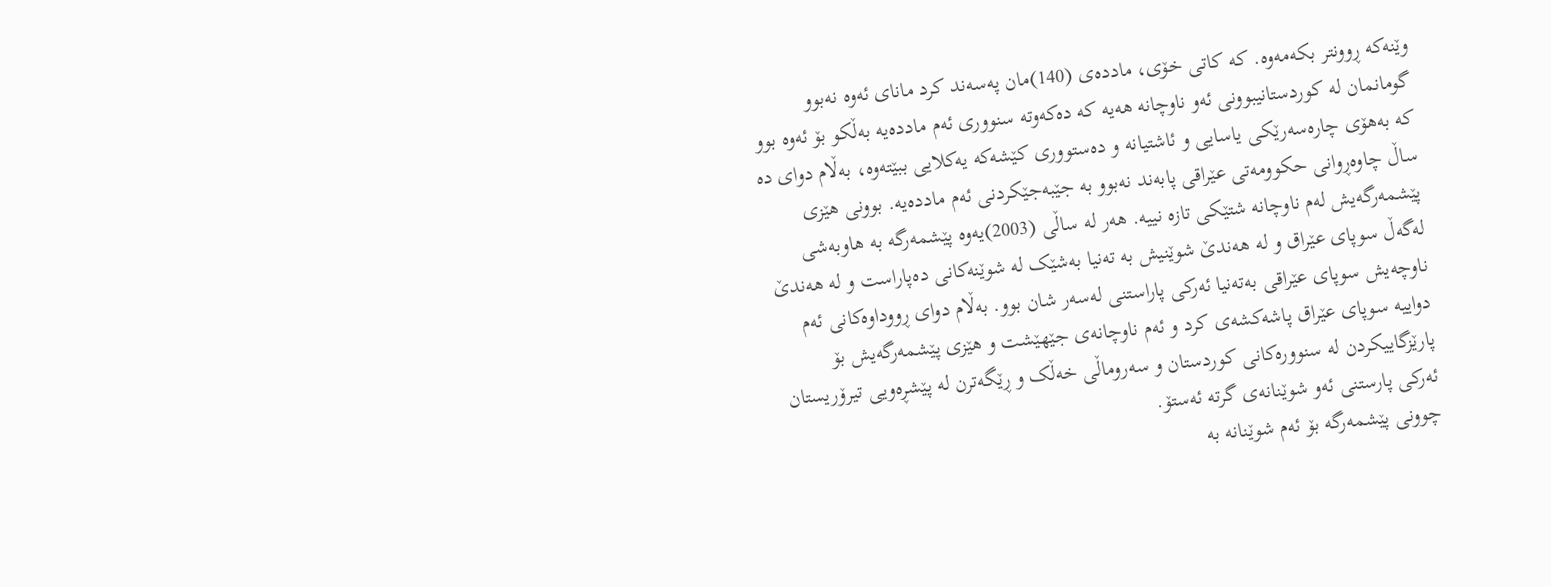وێنەکە ڕوونتر بکەمەوە. کە کاتی خۆی، ماددەی (140)مان پەسەند کرد مانای ئەوە نەبوو گومانمان لە کوردستانیبوونی ئەو ناوچانە هەیە کە دەکەوتە سنووری ئەم ماددەیە بەڵکو بۆ ئەوە بوو کە بەهۆی چارەسەرێکی یاسایی و ئاشتیانە و دەستووری کێشەکە یەکلایی ببێتەوە، بەڵام دوای دە ساڵ چاوەڕوانی حکوومەتی عێراقی پابەند نەبوو بە جێبەجێکردنی ئەم ماددەیە. بوونی هێزی پێشمەرگەیش لەم ناوچانە شتێکی تازە نییە. هەر لە ساڵی (2003)یەوە پێشمەرگە بە هاوبەشی لەگەڵ سوپای عێراق و لە هەندێ شوێنیش بە تەنیا بەشێک لە شوێنەکانی دەپاراست و لە هەندێ ناوچەیش سوپای عێراقی بەتەنیا ئەرکی پاراستنی لەسەر شان بوو. بەڵام دوای ڕووداوەکانی ئەم دواییە سوپای عێراق پاشەکشەی کرد و ئەم ناوچانەی جێهێشت و هێزی پێشمەرگەیش بۆ پارێزگاییکردن لە سنوورەکانی کوردستان و سەروماڵی خەڵک و ڕێگەترن لە پێشڕەویی تیرۆریستان ئەرکی پارستنی ئەو شوێنانەی گرتە ئەستۆ.
چوونی پێشمەرگە بۆ ئەم شوێنانە بە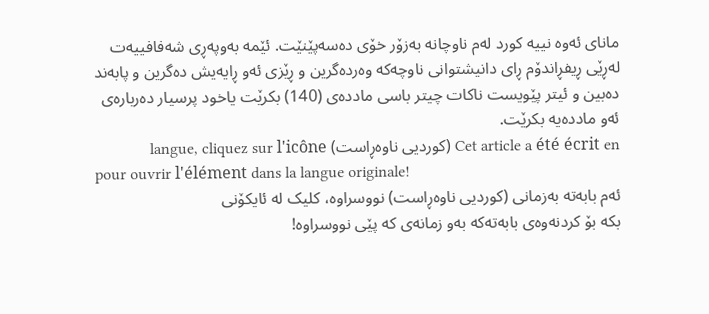مانای ئەوە نییە کورد لەم ناوچانە بەزۆر خۆی دەسەپێنێت. ئێمە بەوپەڕی شەفافییەت لەڕێی ڕیفڕاندۆم ڕای دانیشتوانی ناوچەکە وەردەگرین و ڕێزی ئەو ڕایەیش دەگرین و پابەند دەبین و ئیتر پێویست ناکات چیتر باسی ماددەی (140) بکرێت یاخود پرسیار دەربارەی ئەو ماددەیە بکرێت.
Cet article a été écrit en (کوردیی ناوەڕاست) langue, cliquez sur l'icône
pour ouvrir l'élément dans la langue originale!
ئەم بابەتە بەزمانی (کوردیی ناوەڕاست) نووسراوە، کلیک لە ئایکۆنی
بکە بۆ کردنەوەی بابەتەکە بەو زمانەی کە پێی نووسراوە!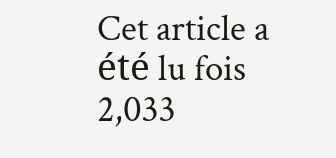Cet article a été lu fois 2,033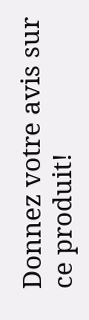Donnez votre avis sur ce produit!